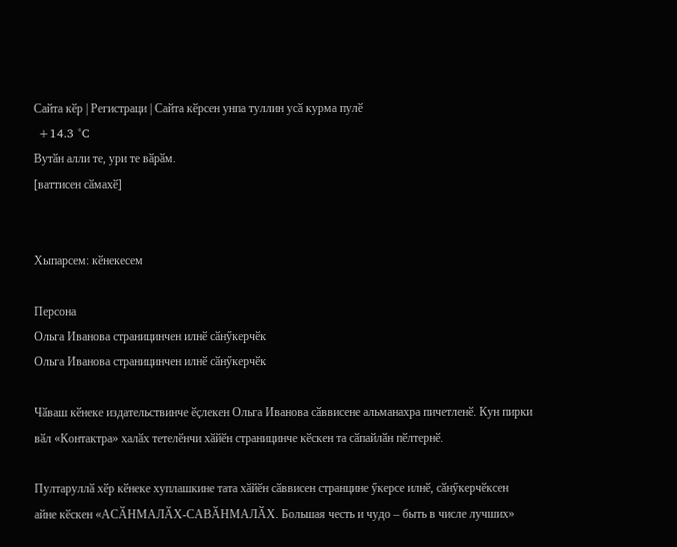Сайта кӗр | Регистраци | Сайта кӗрсен унпа туллин усӑ курма пулӗ
 +14.3 °C
Вутӑн алли те, ури те вӑрӑм.
[ваттисен сӑмахӗ]


Хыпарсем: кӗнекесем

Персона
Ольга Иванова страницинчен илнӗ сӑнӳкерчӗк
Ольга Иванова страницинчен илнӗ сӑнӳкерчӗк

Чӑваш кӗнеке издательствинче ӗҫлекен Ольга Иванова сӑввисене альманахра пичетленӗ. Кун пирки вӑл «Контактра» халӑх тетелӗнчи хӑйӗн страницинче кӗскен та сӑпайлӑн пӗлтернӗ.

Пултаруллӑ хӗр кӗнеке хуплашкине тата хӑйӗн сӑввисен странцине ӳкерсе илнӗ, сӑнӳкерчӗксен айне кӗскен «АСӐНМАЛӐХ-САВӐНМАЛӐХ. Большая честь и чудо – быть в числе лучших»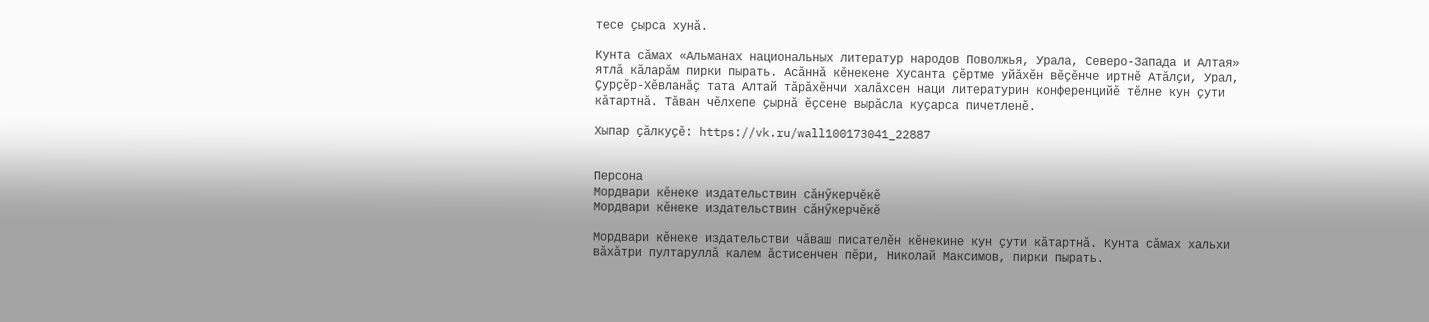тесе ҫырса хунӑ.

Кунта сӑмах «Альманах национальных литератур народов Поволжья, Урала, Северо-Запада и Алтая» ятлӑ кӑларӑм пирки пырать. Асӑннӑ кӗнекене Хусанта ҫӗртме уйӑхӗн вӗҫӗнче иртнӗ Атӑлҫи, Урал, Ҫурҫӗр-Хӗвланӑҫ тата Алтай тӑрӑхӗнчи халӑхсен наци литературин конференцийӗ тӗлне кун ҫути кӑтартнӑ. Тӑван чӗлхепе ҫырнӑ ӗҫсене вырӑсла куҫарса пичетленӗ.

Хыпар ҫӑлкуҫӗ: https://vk.ru/wall100173041_22887


Персона
Мордвари кӗнеке издательствин сӑнӳкерчӗкӗ
Мордвари кӗнеке издательствин сӑнӳкерчӗкӗ

Мордвари кӗнеке издательстви чӑваш писателӗн кӗнекине кун ҫути кӑтартнӑ. Кунта сӑмах хальхи вӑхӑтри пултаруллӑ калем ӑстисенчен пӗри, Николай Максимов, пирки пырать.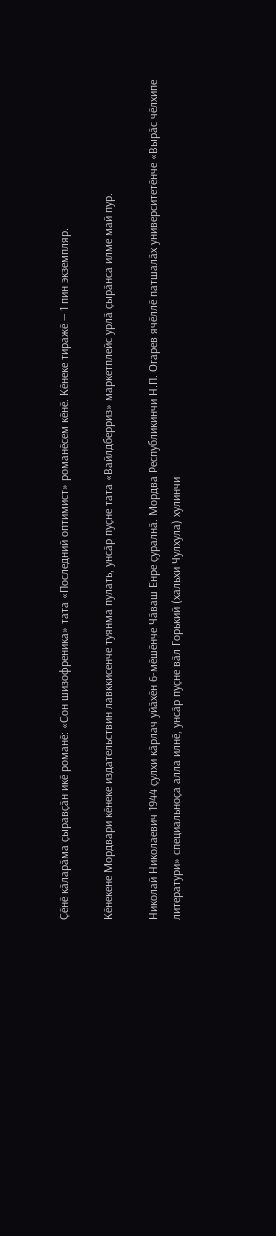Ҫӗнӗ кӑларӑма ҫыравҫӑн икӗ романӗ: «Сон шизофреника» тата «Последний оптимист» романӗсем кӗнӗ. Кӗнеке тиражӗ — 1 пин экземпляр.

Кӗнекене Мордвари кӗнеке издательствин лавккисенче туянма пулать, унсӑр пуҫне тата «Вайлдберриз» маркетплейс урлӑ ҫырӑнса илме май пур.

Николай Николаевич 1944 ҫулхи кӑрлач уйӑхӗн 6-мӗшӗнче Чӑваш Енре ҫуралнӑ. Мордва Республикинчи Н.П. Огарев ячӗллӗ патшалӑх университетӗнче «Вырӑс чӗлхипе литератури» специальноҫа алла илнӗ, унсӑр пуҫне вӑл Горький (хальхи Чулхула) хулинчи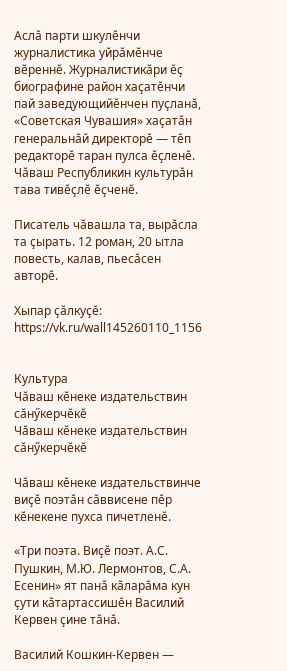Аслӑ парти шкулӗнчи журналистика уйрӑмӗнче вӗреннӗ. Журналистикӑри ӗҫ биографине район хаҫатӗнчи пай заведующийӗнчен пуҫланӑ, «Советская Чувашия» хаҫатӑн генеральнӑй директорӗ — тӗп редакторӗ таран пулса ӗҫленӗ. Чӑваш Республикин культурӑн тава тивӗҫлӗ ӗҫченӗ.

Писатель чӑвашла та, вырӑсла та ҫырать. 12 роман, 20 ытла повесть, калав, пьесӑсен авторӗ.

Хыпар ҫӑлкуҫӗ: https://vk.ru/wall145260110_1156


Культура
Чӑваш кӗнеке издательствин сӑнӳкерчӗкӗ
Чӑваш кӗнеке издательствин сӑнӳкерчӗкӗ

Чӑваш кӗнеке издательствинче виҫӗ поэтӑн сӑввисене пӗр кӗнекене пухса пичетленӗ.

«Три поэта. Виҫӗ поэт. А.С. Пушкин, М.Ю. Лермонтов, С.А. Есенин» ят панӑ кӑларӑма кун ҫути кӑтартассишӗн Василий Кервен ҫине тӑнӑ.

Василий Кошкин-Кервен —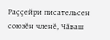Раҫҫейри писательсен союзӗн членӗ, Чӑваш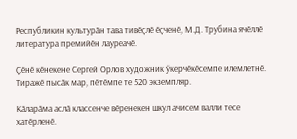Республикин культурӑн тава тивӗҫлӗ ӗҫченӗ, М.Д. Трубина ячӗллӗ литература премийӗн лауреачӗ.

Ҫӗнӗ кӗнекене Сергей Орлов художник ӳкерчӗкӗсемпе илемлетнӗ. Тиражӗ пысӑк мар, пӗтӗмпе те 520 экземпляр.

Кӑларӑма аслӑ классенче вӗренекен шкул ачисем валли тесе хатӗрленӗ.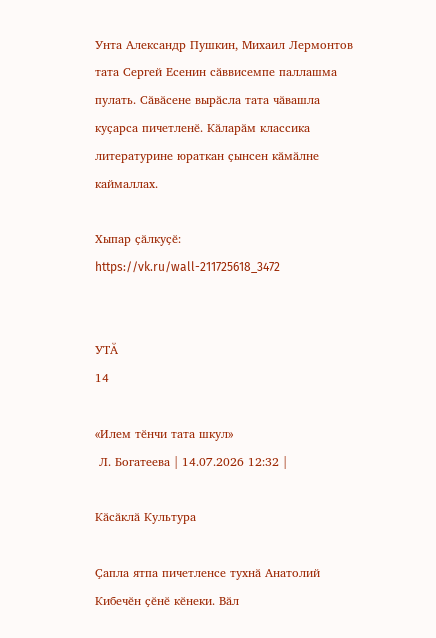Унта Александр Пушкин, Михаил Лермонтов тата Сергей Есенин сӑввисемпе паллашма пулать. Сӑвӑсене вырӑсла тата чӑвашла куҫарса пичетленӗ. Кӑларӑм классика литературине юраткан ҫынсен кӑмӑлне каймаллах.

Хыпар ҫӑлкуҫӗ: https://vk.ru/wall-211725618_3472


УТӐ
14

«Илем тӗнчи тата шкул»
 Л. Богатеева | 14.07.2026 12:32 |

Кӑсӑклӑ Культура

Ҫапла ятпа пичетленсе тухнӑ Анатолий Кибечӗн ҫӗнӗ кӗнеки. Вӑл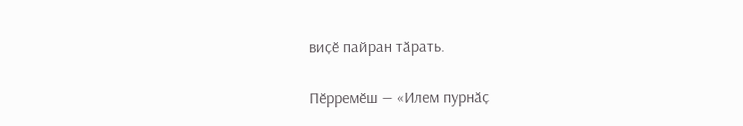виҫӗ пайран тӑрать.

Пӗрремӗш — «Илем пурнӑҫ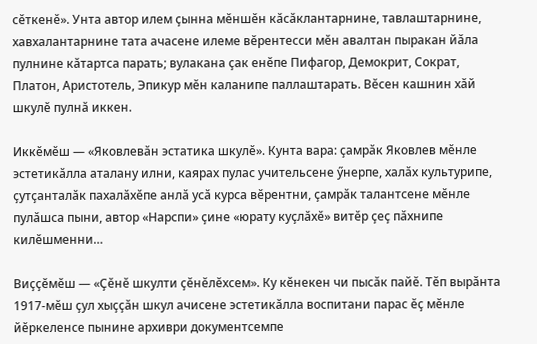сӗткенӗ». Унта автор илем ҫынна мӗншӗн кӑсӑклантарнине, тавлаштарнине, хавхалантарнине тата ачасене илеме вӗрентесси мӗн авалтан пыракан йӑла пулнине кӑтартса парать; вулакана ҫак енӗпе Пифагор, Демокрит, Сократ, Платон, Аристотель, Эпикур мӗн каланипе паллаштарать. Вӗсен кашнин хӑй шкулӗ пулнӑ иккен.

Иккӗмӗш — «Яковлевӑн эстатика шкулӗ». Кунта вара: ҫамрӑк Яковлев мӗнле эстетикӑлла аталану илни, каярах пулас учительсене ӳнерпе, халӑх культурипе, ҫутҫанталӑк пахалӑхӗпе анлӑ усӑ курса вӗрентни, ҫамрӑк талантсене мӗнле пулӑшса пыни, автор «Нарспи» ҫине «юрату куҫлӑхӗ» витӗр ҫеҫ пӑхнипе килӗшменни…

Виҫҫӗмӗш — «Ҫӗнӗ шкулти ҫӗнӗлӗхсем». Ку кӗнекен чи пысӑк пайӗ. Тӗп вырӑнта 1917-мӗш ҫул хыҫҫӑн шкул ачисене эстетикӑлла воспитани парас ӗҫ мӗнле йӗркеленсе пынине архиври документсемпе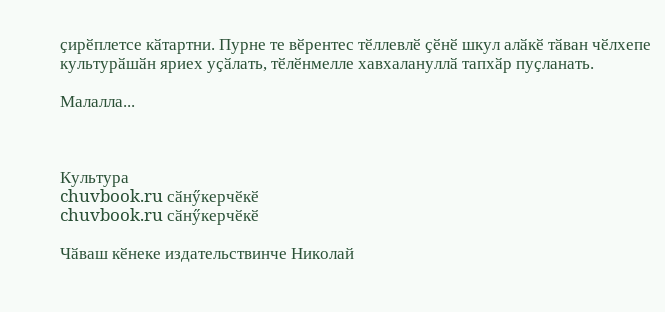ҫирӗплетсе кӑтартни. Пурне те вӗрентес тӗллевлӗ ҫӗнӗ шкул алӑкӗ тӑван чӗлхепе культурӑшӑн яриех уҫӑлать, тӗлӗнмелле хавхалануллӑ тапхӑр пуҫланать.

Малалла...



Культура
chuvbook.ru сӑнӳкерчӗкӗ
chuvbook.ru сӑнӳкерчӗкӗ

Чӑваш кӗнеке издательствинче Николай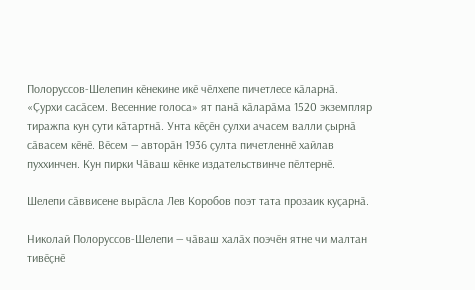Полоруссов-Шелепин кӗнекине икӗ чӗлхепе пичетлесе кӑларнӑ. «Ҫурхи сасӑсем. Весенние голоса» ят панӑ кӑларӑма 1520 экземпляр тиражпа кун ҫути кӑтартнӑ. Унта кӗҫӗн ҫулхи ачасем валли ҫырнӑ сӑвасем кӗнӗ. Вӗсем — авторӑн 1936 ҫулта пичетленнӗ хайлав пуххинчен. Кун пирки Чӑваш кӗнке издательствинче пӗлтернӗ.

Шелепи сӑввисене вырӑсла Лев Коробов поэт тата прозаик куҫарнӑ.

Николай Полоруссов-Шелепи — чӑваш халӑх поэчӗн ятне чи малтан тивӗҫнӗ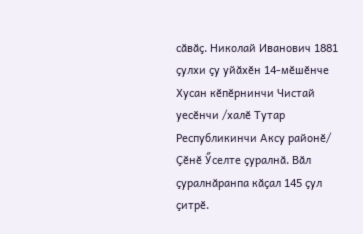сӑвӑҫ. Николай Иванович 1881 ҫулхи ҫу уйӑхӗн 14-мӗшӗнче Хусан кӗпӗрнинчи Чистай уесӗнчи /халӗ Тутар Республикинчи Аксу районӗ/ Ҫӗнӗ Ӳселте ҫуралнӑ. Вӑл ҫуралнӑранпа кӑҫал 145 ҫул ҫитрӗ.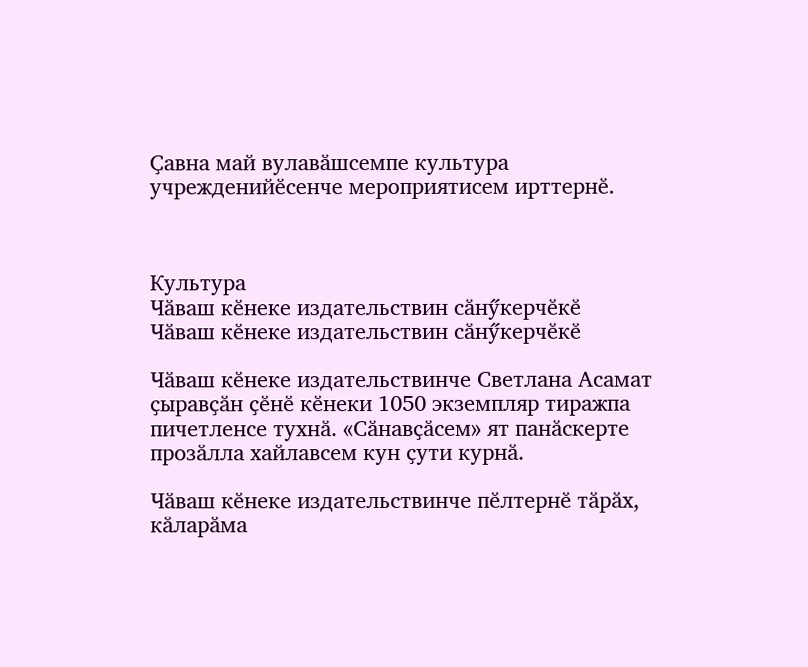Ҫавна май вулавӑшсемпе культура учрежденийӗсенче мероприятисем ирттернӗ.



Культура
Чӑваш кӗнеке издательствин сӑнӳкерчӗкӗ
Чӑваш кӗнеке издательствин сӑнӳкерчӗкӗ

Чӑваш кӗнеке издательствинче Светлана Асамат ҫыравҫӑн ҫӗнӗ кӗнеки 1050 экземпляр тиражпа пичетленсе тухнӑ. «Сӑнавҫӑсем» ят панӑскерте прозӑлла хайлавсем кун ҫути курнӑ.

Чӑваш кӗнеке издательствинче пӗлтернӗ тӑрӑх, кӑларӑма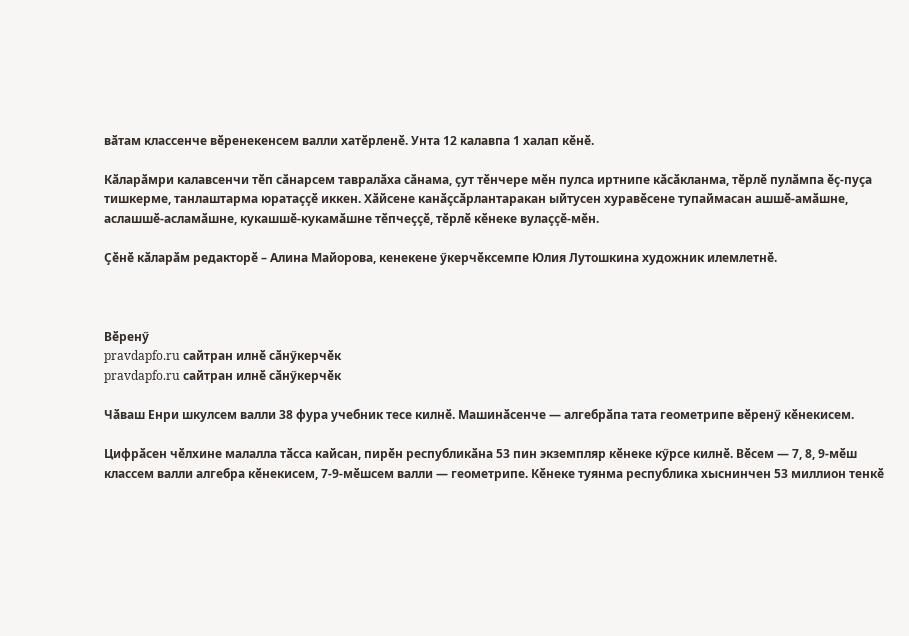вӑтам классенче вӗренекенсем валли хатӗрленӗ. Унта 12 калавпа 1 халап кӗнӗ.

Кӑларӑмри калавсенчи тӗп сӑнарсем тавралӑха сӑнама, ҫут тӗнчере мӗн пулса иртнипе кӑсӑкланма, тӗрлӗ пулӑмпа ӗҫ-пуҫа тишкерме, танлаштарма юратаҫҫӗ иккен. Хӑйсене канӑҫсӑрлантаракан ыйтусен хуравӗсене тупаймасан ашшӗ-амӑшне, аслашшӗ-асламӑшне, кукашшӗ-кукамӑшне тӗпчеҫҫӗ, тӗрлӗ кӗнеке вулаҫҫӗ-мӗн.

Ҫӗнӗ кӑларӑм редакторӗ – Алина Майорова, кенекене ӳкерчӗксемпе Юлия Лутошкина художник илемлетнӗ.



Вӗренӳ
pravdapfo.ru сайтран илнӗ сӑнӳкерчӗк
pravdapfo.ru сайтран илнӗ сӑнӳкерчӗк

Чӑваш Енри шкулсем валли 38 фура учебник тесе килнӗ. Машинӑсенче — алгебрӑпа тата геометрипе вӗренӳ кӗнекисем.

Цифрӑсен чӗлхине малалла тӑсса кайсан, пирӗн республикӑна 53 пин экземпляр кӗнеке кӳрсе килнӗ. Вӗсем — 7, 8, 9-мӗш классем валли алгебра кӗнекисем, 7-9-мӗшсем валли — геометрипе. Кӗнеке туянма республика хыснинчен 53 миллион тенкӗ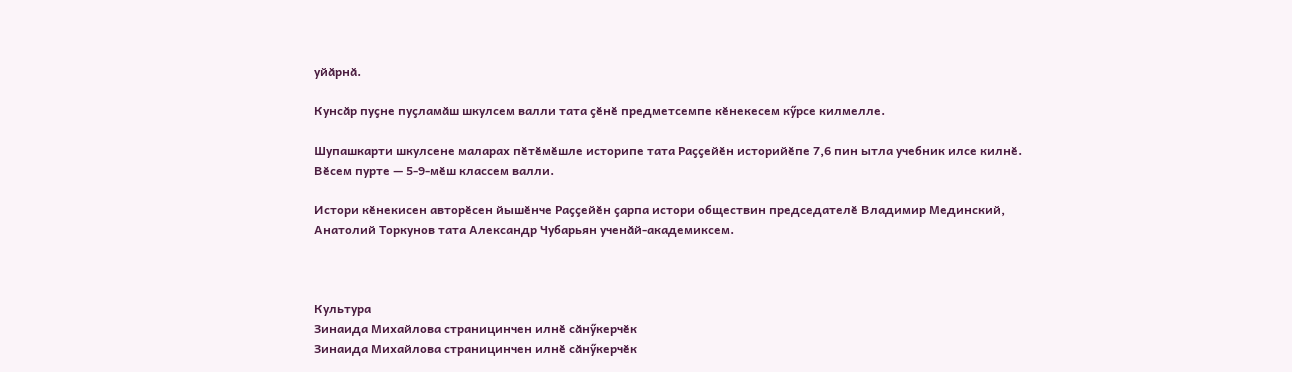уйӑрнӑ.

Кунсӑр пуҫне пуҫламӑш шкулсем валли тата ҫӗнӗ предметсемпе кӗнекесем кӳрсе килмелле.

Шупашкарти шкулсене маларах пӗтӗмӗшле историпе тата Раҫҫейӗн историйӗпе 7,6 пин ытла учебник илсе килнӗ. Вӗсем пурте — 5-9-мӗш классем валли.

Истори кӗнекисен авторӗсен йышӗнче Раҫҫейӗн ҫарпа истори обществин председателӗ Владимир Мединский, Анатолий Торкунов тата Александр Чубарьян ученӑй-академиксем.



Культура
Зинаида Михайлова страницинчен илнӗ сӑнӳкерчӗк
Зинаида Михайлова страницинчен илнӗ сӑнӳкерчӗк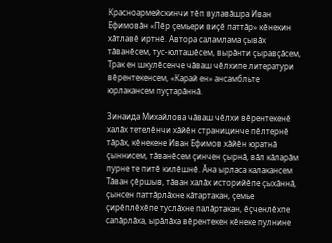Красноармейскинчи тӗп вулавӑшра Иван Ефимовӑн «Пӗр ҫемьери виҫӗ паттӑр» кӗнекин хӑтлавӗ иртнӗ. Автора саламлама ҫывӑх тӑванӗсем, тус-юлташӗсем, вырӑнти ҫыравҫӑсем, Трак ен шкулӗсенче чӑваш чӗлхипе литератури вӗрентекенсем, «Карай ен» ансамбльте юрлакансем пуҫтарӑннӑ.

Зинаида Михайлова чӑваш чӗлхи вӗрентекенӗ халӑх тетелӗнчи хӑйӗн страницинче пӗлтернӗ тӑрӑх, кӗнекене Иван Ефимов хӑйӗн юратнӑ ҫыннисем, тӑванӗсем ҫинчен ҫырнӑ, вӑл кӑларӑм пурне те питӗ килӗшнӗ. Ӑна ырласа калакансем Тӑван ҫӗршыв, тӑван халӑх историйӗпе ҫыхӑннӑ, ҫынсен паттӑрлӑхне кӑтартакан, ҫемье ҫирӗплӗхӗпе туслӑхне палӑртакан, ӗҫченлӗхпе сапӑрлӑха, ырӑлӑха вӗрентекен кӗнеке пулнине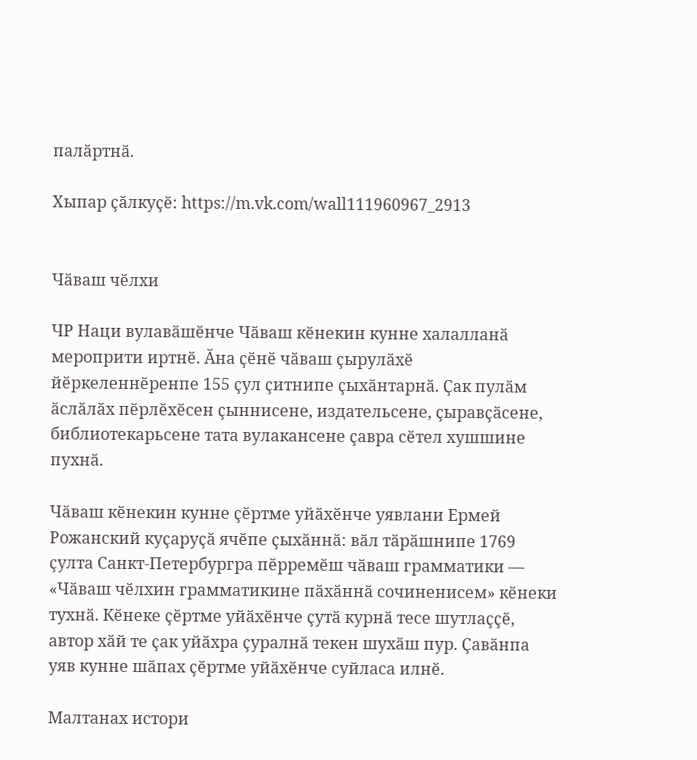палӑртнӑ.

Хыпар ҫӑлкуҫӗ: https://m.vk.com/wall111960967_2913


Чӑваш чӗлхи

ЧР Наци вулавӑшӗнче Чӑваш кӗнекин кунне халалланӑ мероприти иртнӗ. Ӑна ҫӗнӗ чӑваш ҫырулӑхӗ йӗркеленнӗренпе 155 ҫул ҫитнипе ҫыхӑнтарнӑ. Ҫак пулӑм ӑслӑлӑх пӗрлӗхӗсен ҫыннисене, издательсене, ҫыравҫӑсене, библиотекарьсене тата вулакансене ҫавра сӗтел хушшине пухнӑ.

Чӑваш кӗнекин кунне ҫӗртме уйӑхӗнче уявлани Ермей Рожанский куҫаруҫӑ ячӗпе ҫыхӑннӑ: вӑл тӑрӑшнипе 1769 ҫулта Санкт-Петербургра пӗрремӗш чӑваш грамматики — «Чӑваш чӗлхин грамматикине пӑхӑннӑ сочиненисем» кӗнеки тухнӑ. Кӗнеке ҫӗртме уйӑхӗнче ҫутӑ курнӑ тесе шутлаҫҫӗ, автор хӑй те ҫак уйӑхра ҫуралнӑ текен шухӑш пур. Ҫавӑнпа уяв кунне шӑпах ҫӗртме уйӑхӗнче суйласа илнӗ.

Малтанах истори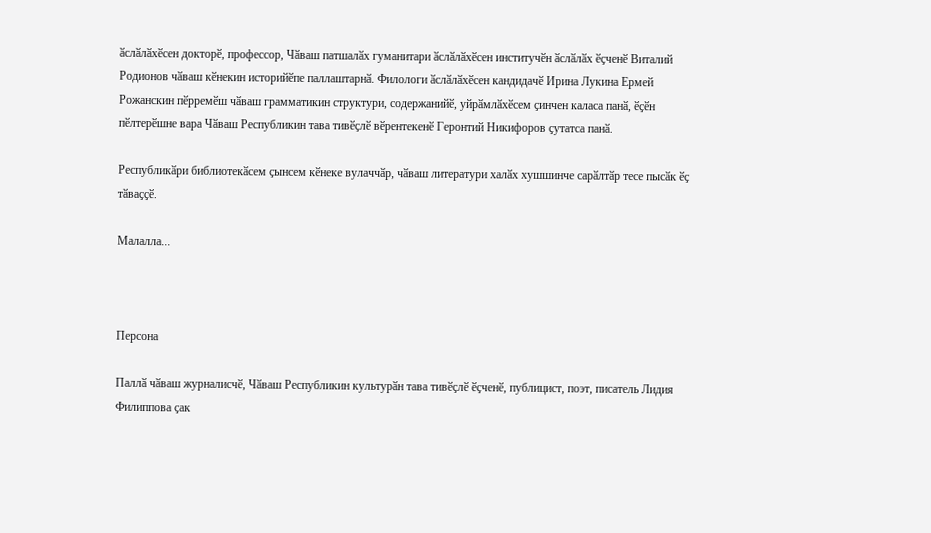ӑслӑлӑхӗсен докторӗ, профессор, Чӑваш патшалӑх гуманитари ӑслӑлӑхӗсен институчӗн ӑслӑлӑх ӗҫченӗ Виталий Родионов чӑваш кӗнекин историйӗпе паллаштарнӑ. Филологи ӑслӑлӑхӗсен кандидачӗ Ирина Лукина Ермей Рожанскин пӗрремӗш чӑваш грамматикин структури, содержанийӗ, уйрӑмлӑхӗсем ҫинчен каласа панӑ, ӗҫӗн пӗлтерӗшне вара Чӑваш Республикин тава тивӗҫлӗ вӗрентекенӗ Геронтий Никифоров ҫутатса панӑ.

Республикӑри библиотекӑсем ҫынсем кӗнеке вулаччӑр, чӑваш литератури халӑх хушшинче сарӑлтӑр тесе пысӑк ӗҫ тӑваҫҫӗ.

Малалла...



Персона

Паллӑ чӑваш журналисчӗ, Чӑваш Республикин культурӑн тава тивӗҫлӗ ӗҫченӗ, публицист, поэт, писатель Лидия Филиппова ҫак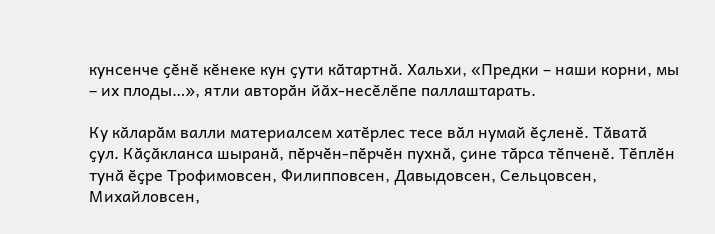кунсенче ҫӗнӗ кӗнеке кун ҫути кӑтартнӑ. Хальхи, «Предки – наши корни, мы – их плоды…», ятли авторӑн йӑх-несӗлӗпе паллаштарать.

Ку кӑларӑм валли материалсем хатӗрлес тесе вӑл нумай ӗҫленӗ. Тӑватӑ ҫул. Кӑҫӑкланса шыранӑ, пӗрчӗн-пӗрчӗн пухнӑ, ҫине тӑрса тӗпченӗ. Тӗплӗн тунӑ ӗҫре Трофимовсен, Филипповсен, Давыдовсен, Сельцовсен, Михайловсен,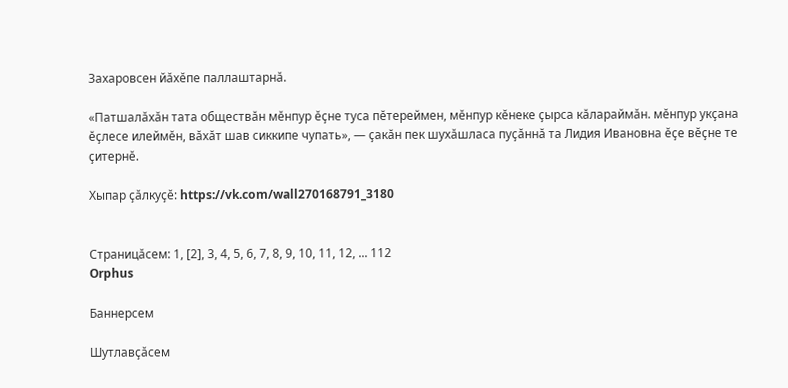Захаровсен йӑхӗпе паллаштарнӑ.

«Патшалӑхӑн тата обществӑн мӗнпур ӗҫне туса пӗтереймен, мӗнпур кӗнеке ҫырса кӑлараймӑн. мӗнпур укҫана ӗҫлесе илеймӗн, вӑхӑт шав сиккипе чупать», — ҫакӑн пек шухӑшласа пуҫӑннӑ та Лидия Ивановна ӗҫе вӗҫне те ҫитернӗ.

Хыпар ҫӑлкуҫӗ: https://vk.com/wall270168791_3180


Страницӑсем: 1, [2], 3, 4, 5, 6, 7, 8, 9, 10, 11, 12, ... 112
Orphus

Баннерсем

Шутлавҫӑсем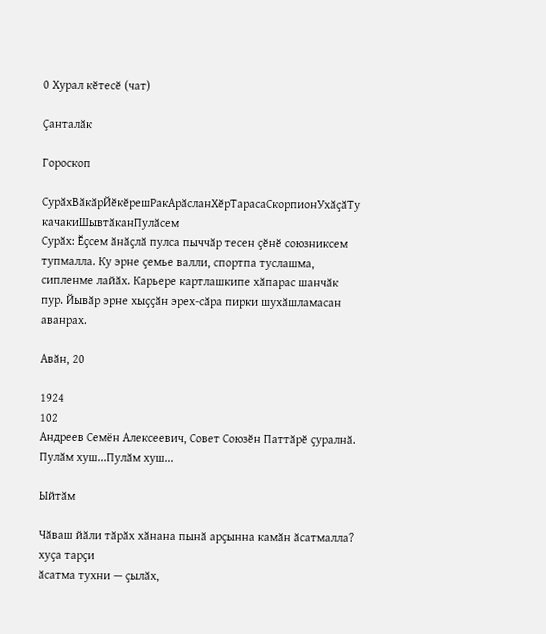0 Хурал кӗтесӗ (чат)

Ҫанталӑк

Гороскоп

СурӑхВӑкӑрЙӗкӗрешРакАрӑсланХӗрТарасаСкорпионУхӑҫӑТу качакиШывтӑканПулӑсем
Сурӑх: Ӗҫсем ӑнӑҫлӑ пулса пыччӑр тесен ҫӗнӗ союзниксем тупмалла. Ку эрне ҫемье валли, спортпа туслашма, сипленме лайӑх. Карьере картлашкипе хӑпарас шанчӑк пур. Йывӑр эрне хыҫҫӑн эрех-сӑра пирки шухӑшламасан аванрах.

Авӑн, 20

1924
102
Андреев Семён Алексеевич, Совет Союзӗн Паттӑрӗ ҫуралнӑ.
Пулӑм хуш...Пулӑм хуш...

Ыйтӑм

Чӑваш йӑли тӑрӑх хӑнана пынӑ арҫынна камӑн ӑсатмалла?
хуҫа тарҫи
ӑсатма тухни — ҫылӑх,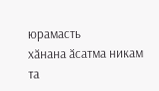юрамасть
хӑнана ӑсатма никам та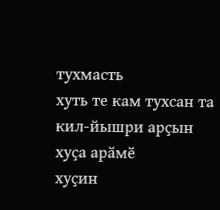тухмасть
хуть те кам тухсан та
кил-йышри арҫын
хуҫа арӑмӗ
хуҫин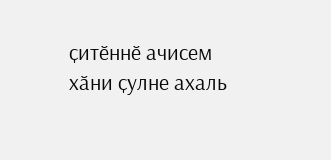ҫитӗннӗ ачисем
хӑни ҫулне ахаль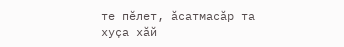те пӗлет, ӑсатмасӑр та
хуҫа хӑй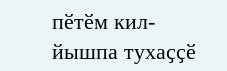пӗтӗм кил-йышпа тухаҫҫӗ